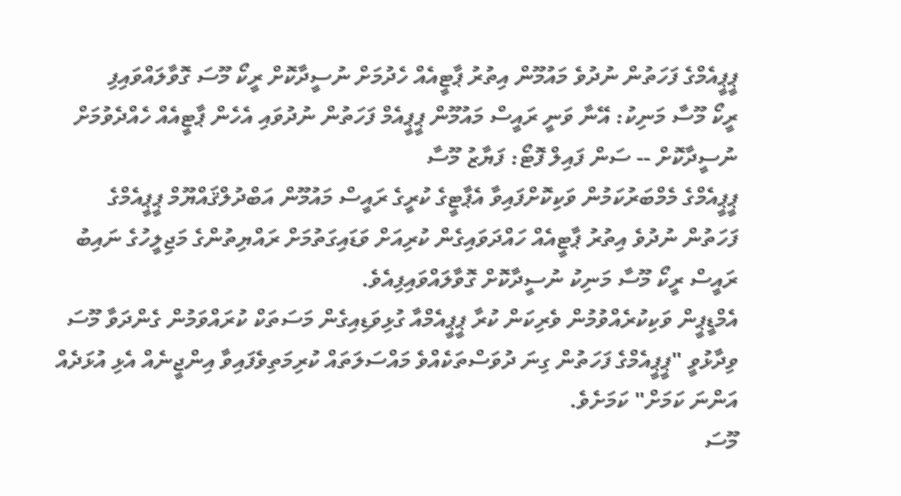ޕީޕީއެމްގެ ފަހަތުން ނުދުވެ މައުމޫން އިތުރު ޕާޓީއެއް ހެދުމަށް ނުސީދާކޮށް ރީކޯ މޫސަ ގޮވާލައްވައިފި
ރީކޯ މޫސާ މަނިކު: އޭނާ ވަނީ ރައީސް މައުމޫން ޕީޕީއެމް ފަހަތުން ނުދުވައި އެހެން ޕާޓީއެއް ހެއްދެވުމަށް ނުސީދާކޮށް -- ސަން ފައިލް ފޮޓޯ: ފަޔާޒު މޫސާ
ޕީޕީއެމްގެ މެމްބަރުކަމުން ވަކިކޮށްފައިވާ އެޕާޓީގެ ކުރީގެ ރައީސް މައުމޫން އަބްދުލްޤައްޔޫމް ޕީޕީއެމްގެ ފަހަތުން ނުދުވެ އިތުރު ޕާޓީއެއް ހައްދަވައިގެން ކުރިއަށް ވަޑައިގަތުމަށް ރައްޔިތުންގެ މަޖިލީހުގެ ނައިބު ރައީސް ރީކޯ މޫސާ މަނިކު ނުސީދާކޮށް ގޮވާލައްވައިފިއެވެ.
އެމްޑީޕީން ވަކިކުރެއްވުމުން ވެރިކަން ކުރާ ޕީޕީއެމްއާ ގުޅިވަޑިއިގެން މަސަތަކް ކުރައްވަމުން ގެންދަވާ މޫސަ ވިދާޅުވީ "ޕީޕީއެމްގެ ފަހަތުން ގިނަ ދުވަސްތަކެއްވެ މައްސަލަތައް ކުރިމަތިވެފައިވާ އިންޖީނެއް އެޅި އުޅަދެއް އަންނަ ކަމަށް" ކަމަށެވެ.
މޫސަ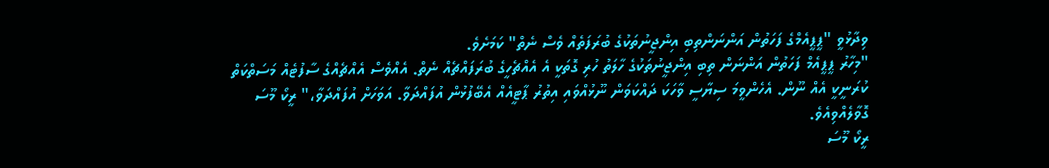ވިދާޅުވީ "ޕީޕީއެމްގެ ފަހަތުން އަންނަންތިބި އިންޖީނުތަކުގެ ބުރަފަތެއް ވެސް ނެތް" ކަމަށެވެ.
"މިހާރު ޕީޕީއެމް ފަހަތުން އަންނަން ތިބި އިންޖީނުތަކުގެ ހާލަތު ހުރި ގޮތަކީ އެ އެއްޗެހީގެ ބުރަފައްޗެއް ނެތް. އެއްވެސް އެއްޗެއްގެ ސާފުޓެއް މަސަތްކަތް ކުރަނީކީ އެއް ނޫން. އެހެންވީމަ ސިޔާސީ ވާހަކަ ދައްކަވަން ނޫޅުއްވައި އިތުރު ޕާޓީއެއް އެބޭފުޅުން އުފައްދަވާ. އަވަހަށް އުފައްދަވާ،" ރީކޯ މޫސަ ގޮވާލެއްވިއެވެ.
ރީކޯ މޫސަ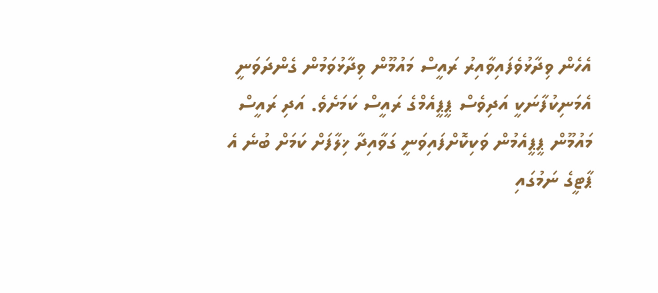އެހެން ވިދާޅުވެފައިވާއިރު ރައީސް މައުމޫން ވިދާޅުވަމުން ގެންދަވަނީ އެމަނިކުފާނަކީ އަދިވެސް ޕީޕީއެމްގެ ރައީސް ކަމަށެވެ. އަދި ރައީސް މައުމޫން ޕީޕީއެމުން ވަކިކޮށްފައިވަނީ ގަވާއިދާ ޚިލާފަށް ކަމަށް ބުނެ އެ ޕާޓީގެ ނަމުގައި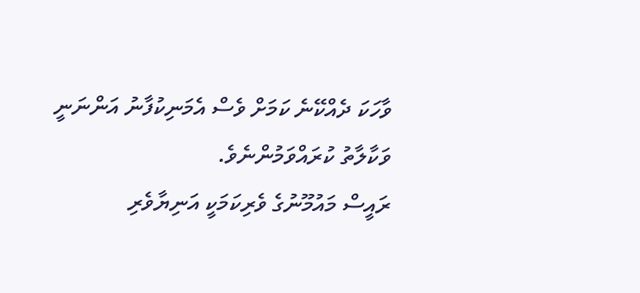ވާހަކަ ދެއްކޭނެ ކަމަށް ވެސް އެމަނިކުފާނު އަންނަނީ ވަކާލާތު ކުރައްވަމުންނެވެ.
ރައީސް މައުމޫނުގެ ވެރިކަމަކީ އަނިޔާވެރި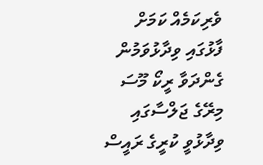ވެރިކަމެއް ކަމަށް ފާޅުގައި ވިދާޅުވަމުން ގެންދަވާ ރީކޯ މޫސަ މިރޭގެ ޖަލްސާގައި ވިދާޅުވީ ކުރީގެ ރައީސް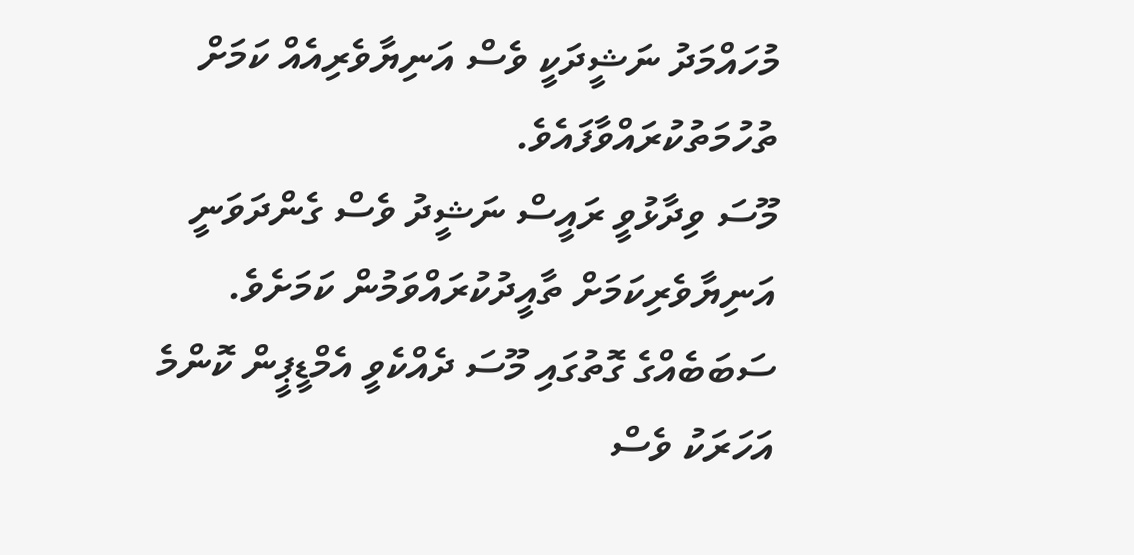މުހައްމަދު ނަޝީދަކީ ވެސް އަނިޔާވެރިއެއް ކަމަށް ތުހުމަތުކުރައްވާފައެވެ.
މޫސަ ވިދާޅުވީ ރައީސް ނަޝީދު ވެސް ގެންދަވަނީ އަނިޔާވެރިކަމަށް ތާއީދުކުރައްވަމުން ކަމަށެވެ. ސަބަބެއްގެ ގޮތުގައި މޫސަ ދެއްކެވީ އެމްޑީޕީން ކޮންމެ އަހަރަކު ވެސް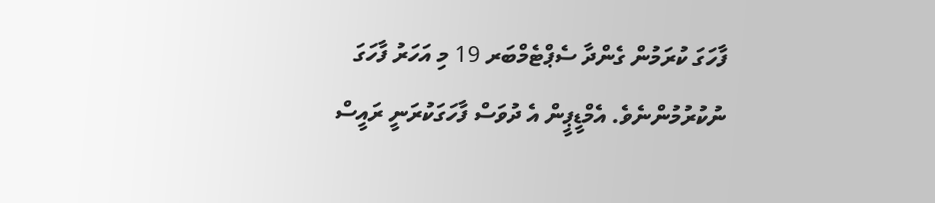ފާހަގަ ކުރަމުން ގެންދާ ސެޕްޓެމްބަރ 19 މި އަހަރު ފާހަގަ ނުކުރުމުންނެވެ. އެމްޑީޕީން އެ ދުވަސް ފާހަގަކުރަނީ ރައީސް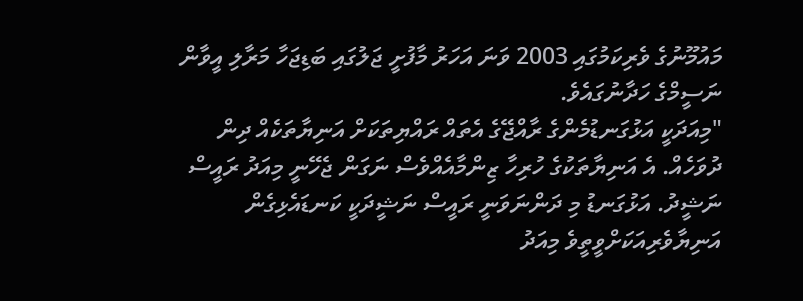މައުމޫނުގެ ވެރިކަމުގައި 2003 ވަނަ އަހަރު މާފުށީ ޖަލުގައި ބަޑިޖަހާ މަރާލި އީވާން ނަސީމްގެ ހަދާނުގައެވެ.
"މިއަދަކީ އަޅުގަނޑުމެންގެ ރާއްޖޭގެ އެތައް ރައްޔިތަކަށް އަނިޔާތަކެއް ދިން ދުވަހެއް. އެ އަނިޔާތަކުގެ ހުރިހާ ޒިންމާއެއްވެސް ނަގަން ޖެހޭނީ މިއަދު ރައީސް ނަޝީދު. އަޅުގަނޑު މި ދަންނަވަނީ ރައީސް ނަޝީދަކީ ކަނޑައެޅިގެން އަނިޔާވެރިއަކަށްވީތީވެ މިއަދު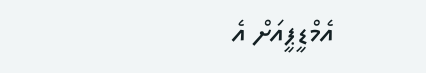އެމްޑީޕީއަށް އެ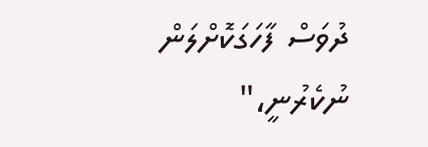ދުވަސް ފާހަގަކޮށްލަން ނުކެރުނީ،"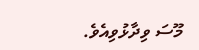މޫސަ ވިދާޅުވިއެވެ.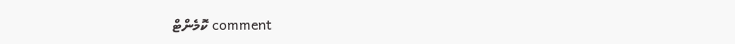comment ކޮމެންޓް